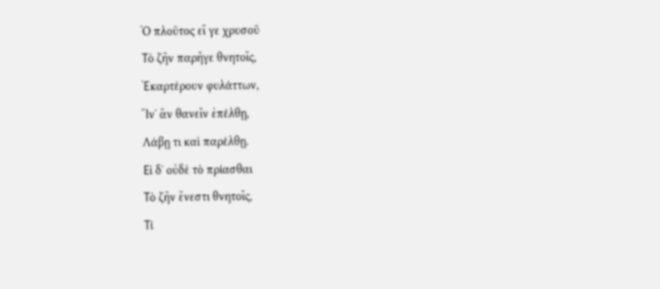Ὁ πλοῦτος εἴ γε χρυσοῦ
Τὸ ζῆν παρῆγε θνητοῖς,
Ἐκαρτέρουν φυλάττων,
Ἵν᾽ ἂν θανεῖν ἐπέλθῃ,
Λάβῃ τι καὶ παρέλθῃ.
Εἰ δ᾽ οὐδὲ τὸ πρίασθαι
Τὸ ζῆν ἔνεστι θνητοῖς,
Τί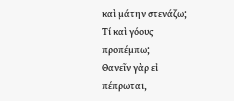καὶ μάτην στενάζω;
Τί καὶ γόους προπέμπω;
Θανεῖν γὰρ εἰ πέπρωται,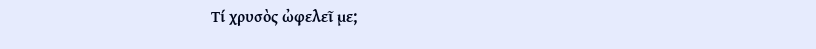Τί χρυσὸς ὠφελεῖ με;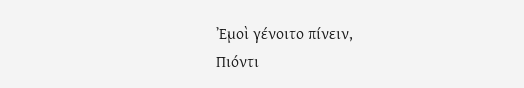Ἐμοὶ γένοιτο πίνειν,
Πιόντι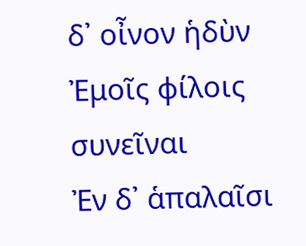δ᾽ οἶνον ἡδὺν
Ἐμοῖς φίλοις συνεῖναι
Ἐν δ᾽ ἁπαλαῖσι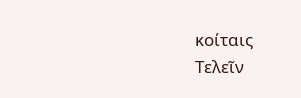κοίταις
Τελεῖν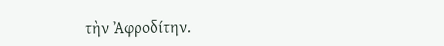τὴν Ἀφροδίτην.